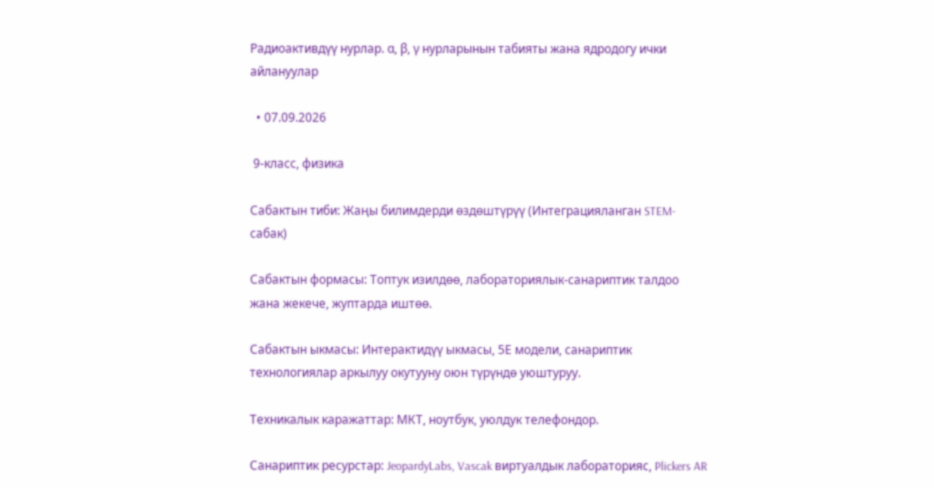Радиоактивдүү нурлар. α, β, γ нурларынын табияты жана ядродогу ички айлануулар

  • 07.09.2026

 9-класс, физика

Сабактын тиби: Жаңы билимдерди өздөштүрүү (Интеграцияланган STEM-сабак)

Сабактын формасы: Топтук изилдөө, лабораториялык-санариптик талдоо жана жекече, жуптарда иштөө.

Сабактын ыкмасы: Интерактидүү ыкмасы, 5Е модели, санариптик технологиялар аркылуу окутууну оюн түрүндө уюштуруу.

Техникалык каражаттар: МКТ, ноутбук, уюлдук телефондор.

Санариптик ресурстар: JeopardyLabs, Vascak виртуалдык лабораторияc, Plickers AR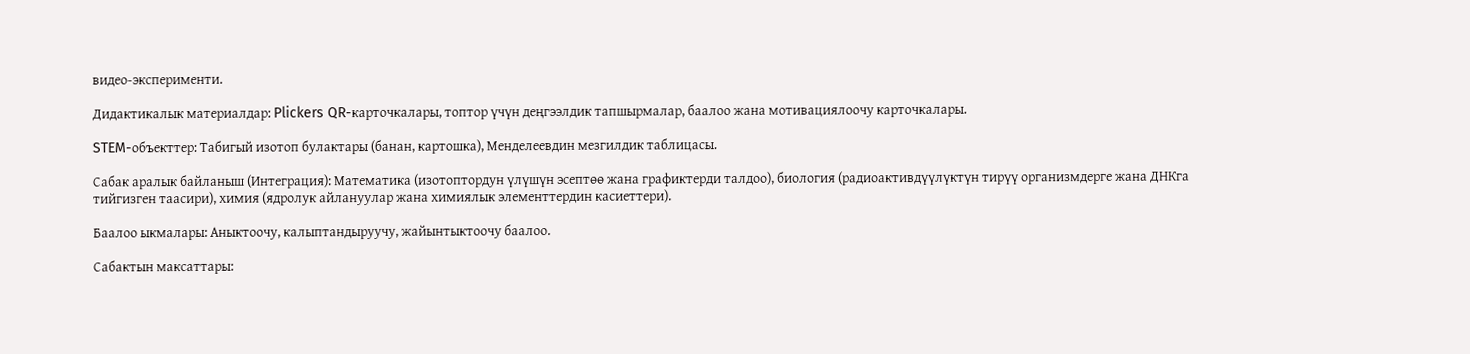видео-эксперименти.

Дидактикалык материалдар: Plickers QR-карточкалары, топтор үчүн деңгээлдик тапшырмалар, баалоо жана мотивациялоочу карточкалары.

STEM-объекттер: Табигый изотоп булактары (банан, картошка), Менделеевдин мезгилдик таблицасы.

Сабак аралык байланыш (Интеграция): Математика (изотоптордун үлүшүн эсептөө жана графиктерди талдоо), биология (радиоактивдүүлүктүн тирүү организмдерге жана ДНКга тийгизген таасири), химия (ядролук айлануулар жана химиялык элементтердин касиеттери).

Баалоо ыкмалары: Аныктоочу, калыптандыруучу, жайынтыктоочу баалоо.

Сабактын максаттары: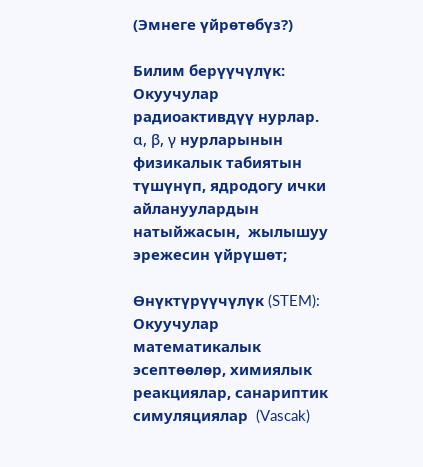(Эмнеге үйрөтөбүз?)

Билим берүүчүлүк: Окуучулар радиоактивдүү нурлар. α, β, γ нурларынын физикалык табиятын түшүнүп, ядродогу ички айлануулардын натыйжасын,  жылышуу эрежесин үйрүшөт;

Өнүктүрүүчүлүк (STEM): Окуучулар математикалык эсептөөлөр, химиялык реакциялар, санариптик симуляциялар  (Vascak)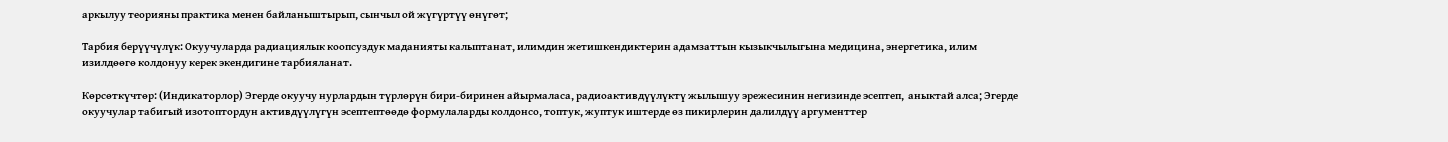аркылуу теорияны практика менен байланыштырып, сынчыл ой жүгүртүү өнүгөт;

Тарбия берүүчүлүк: Окуучуларда радиациялык коопсуздук маданияты калыптанат, илимдин жетишкендиктерин адамзаттын кызыкчылыгына медицина, энергетика, илим изилдөөгө колдонуу керек экендигине тарбияланат.

Көрсөткүчтөр: (Индикаторлор) Эгерде окуучу нурлардын түрлөрүн бири-биринен айырмаласа, радиоактивдүүлүктү жылышуу эрежесинин негизинде эсептеп,  аныктай алса; Эгерде окуучулар табигый изотоптордун активдүүлүгүн эсептептөөдө формулаларды колдонсо, топтук, жуптук иштерде өз пикирлерин далилдүү аргументтер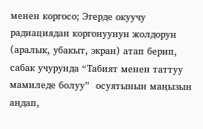менен коргосо; Эгерде окуучу радиациядан коргонуунун жолдорун (аралык, убакыт, экран) атап берип, сабак учурунда “Табият менен таттуу мамиледе болуу”  осуятынын маңызын аңдап,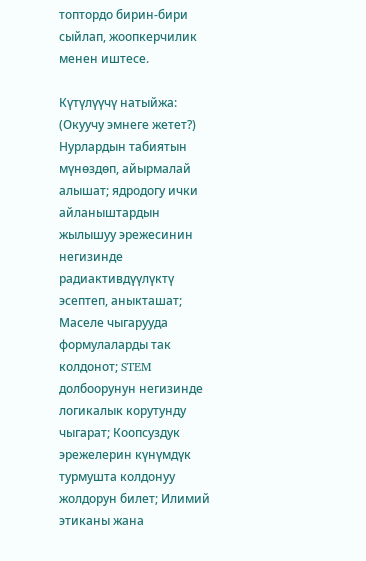топтордо бирин-бири сыйлап, жоопкерчилик менен иштесе.

Күтүлүүчү натыйжа: (Окуучу эмнеге жетет?) Нурлардын табиятын мүнөздөп, айырмалай алышат; ядродогу ички айланыштардын жылышуу эрежесинин негизинде радиактивдүүлүктү эсептеп, аныкташат; Маселе чыгарууда формулаларды так колдонот; STEM долбоорунун негизинде логикалык корутунду чыгарат; Коопсуздук эрежелерин күнүмдүк турмушта колдонуу жолдорун билет; Илимий этиканы жана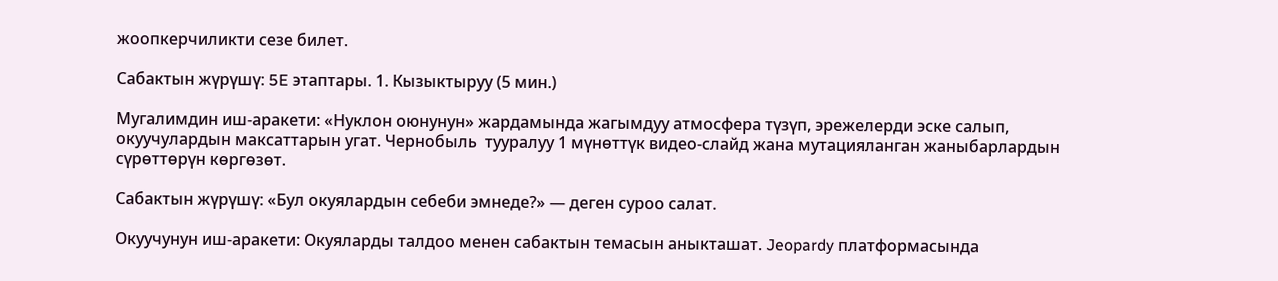жоопкерчиликти сезе билет.

Сабактын жүрүшү: 5E этаптары. 1. Кызыктыруу (5 мин.)

Мугалимдин иш-аракети: «Нуклон оюнунун» жардамында жагымдуу атмосфера түзүп, эрежелерди эске салып, окуучулардын максаттарын угат. Чернобыль  тууралуу 1 мүнөттүк видео-слайд жана мутацияланган жаныбарлардын сүрөттөрүн көргөзөт.

Сабактын жүрүшү: «Бул окуялардын себеби эмнеде?» — деген суроо салат.

Окуучунун иш-аракети: Окуяларды талдоо менен сабактын темасын аныкташат. Jeopardy платформасында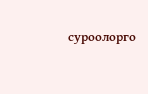суроолорго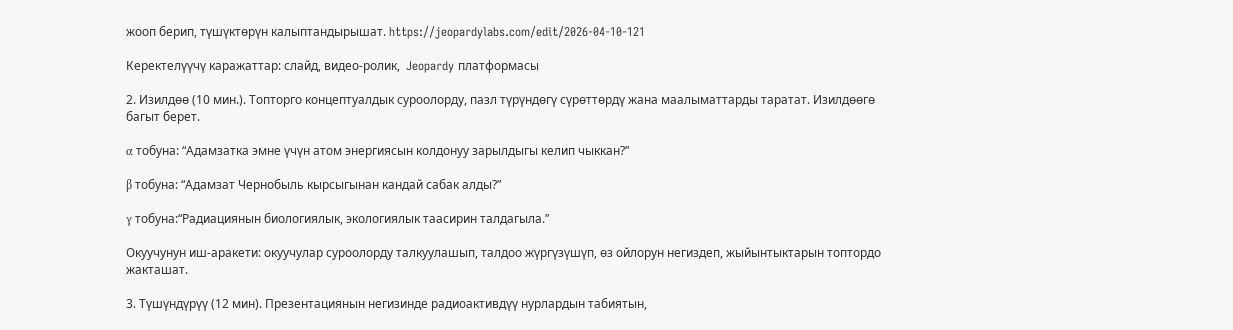жооп берип, түшүктөрүн калыптандырышат. https://jeopardylabs.com/edit/2026-04-10-121

Керектелүүчү каражаттар: слайд, видео-ролик,  Jeopardy платформасы

2. Изилдөө (10 мин.). Топторго концептуалдык суроолорду, пазл түрүндөгү сүрөттөрдү жана маалыматтарды таратат. Изилдөөгө багыт берет.

α тобуна: “Адамзатка эмне үчүн атом энергиясын колдонуу зарылдыгы келип чыккан?”

β тобуна: “Адамзат Чернобыль кырсыгынан кандай сабак алды?”

γ тобуна:“Радиациянын биологиялык, экологиялык таасирин талдагыла.”

Окуучунун иш-аракети: окуучулар суроолорду талкуулашып, талдоо жүргүзүшүп, өз ойлорун негиздеп, жыйынтыктарын топтордо жакташат.

3. Түшүндүрүү (12 мин). Презентациянын негизинде радиоактивдүү нурлардын табиятын,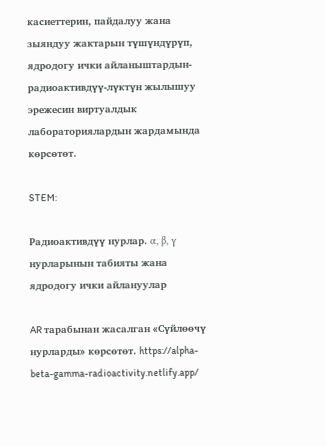касиеттерин, пайдалуу жана зыяндуу жактарын түшүндүрүп, ядродогу ички айланыштардын-радиоактивдүү-лүктүн жылышуу эрежесин виртуалдык лабораториялардын жардамында көрсөтөт.

STEM:

Радиоактивдүү нурлар. α, β, γ  нурларынын табияты жана ядродогу ички айлануулар

AR тарабынан жасалган «Сүйлөөчү нурларды» көрсөтөт. https://alpha-beta-gamma-radioactivity.netlify.app/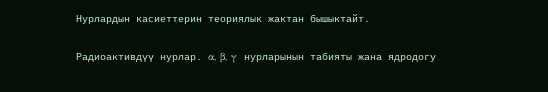Нурлардын касиеттерин теориялык жактан бышыктайт.

Радиоактивдүү нурлар. α, β, γ  нурларынын табияты жана ядродогу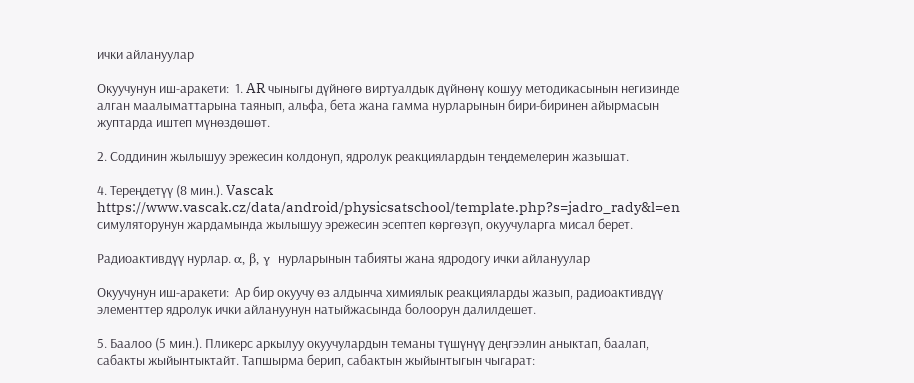ички айлануулар

Окуучунун иш-аракети:  1. AR чыныгы дүйнөгө виртуалдык дүйнөнү кошуу методикасынын негизинде алган маалыматтарына таянып, альфа, бета жана гамма нурларынын бири-биринен айырмасын  жуптарда иштеп мүнөздөшөт.

2. Соддинин жылышуу эрежесин колдонуп, ядролук реакциялардын теңдемелерин жазышат.

4. Тереңдетүү (8 мин.). Vascak https://www.vascak.cz/data/android/physicsatschool/template.php?s=jadro_rady&l=en симуляторунун жардамында жылышуу эрежесин эсептеп көргөзүп, окуучуларга мисал берет.

Радиоактивдүү нурлар. α, β, γ  нурларынын табияты жана ядродогу ички айлануулар

Окуучунун иш-аракети:  Ар бир окуучу өз алдынча химиялык реакцияларды жазып, радиоактивдүү элементтер ядролук ички айлануунун натыйжасында болоорун далилдешет.

5. Баалоо (5 мин.). Пликерс аркылуу окуучулардын теманы түшүнүү деңгээлин аныктап, баалап, сабакты жыйынтыктайт. Тапшырма берип, сабактын жыйынтыгын чыгарат: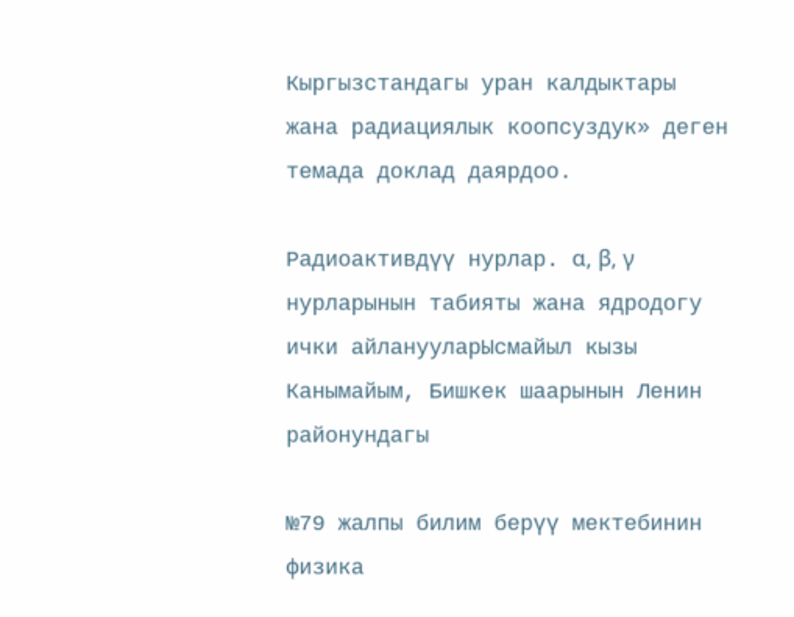Кыргызстандагы уран калдыктары жана радиациялык коопсуздук» деген темада доклад даярдоо.

Радиоактивдүү нурлар. α, β, γ  нурларынын табияты жана ядродогу ички айланууларЫсмайыл кызы Канымайым, Бишкек шаарынын Ленин районундагы

№79 жалпы билим берүү мектебинин физика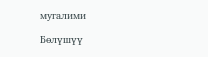мугалими

Бөлүшүү